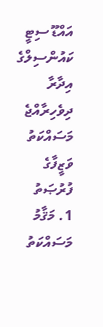އައްޑޫ ސިޓީ ކައުންސިލްގެ އިދާރާ
ދިވެހިރާއްޖެ
މަސައްކަތު
ވަޒީފާގެ ފުރުޞަތު
1. މަޤާމު
މަސައްކަތު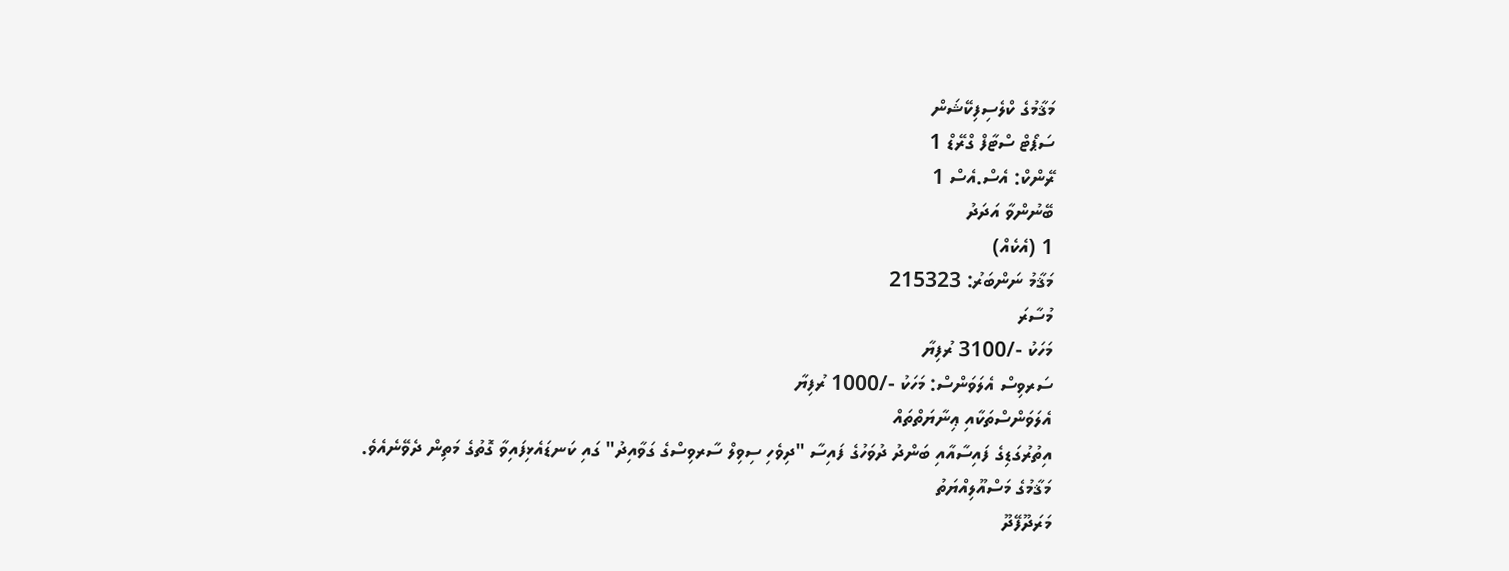މަޤާމުގެ ކްލެސިފިކޭޝަން
ސަޕޯޓް ސްޓާފް ގްރޭޑް 1
ރޭންކް: އެސް.އެސް 1
ބޭނުންވާ އަދަދު
1 (އެކެއް)
މަޤާމު ނަންބަރު: 215323
މުސާރަ
މަހަކު -/3100 ރުފިޔާ
ސަރވިސް އެލަވަންސް: މަހަކު -/1000 ރުފިޔާ
އެލަވަންސްތަކާއި ޢިނާޔަތްތައް
އިތުރުގަޑިގެ ފައިސާއާއި ބަންދު ދުވަހުގެ ފައިސާ "ދިވެހި ސިވިލް ސާރވިސްގެ ގަވާއިދު" ގައި ކަނޑައެޅިފައިވާ ގޮތުގެ މަތިން ދެވޭނެއެވެ.
މަޤާމުގެ މަސްއޫލިއްޔަތު
މަރަދޫފޭދޫ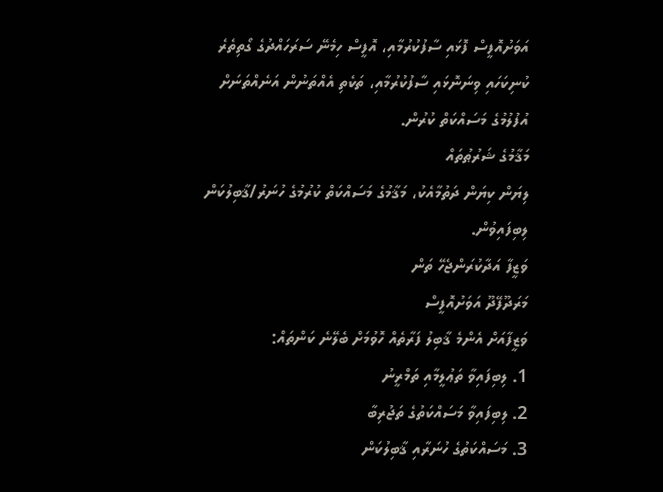އަވަށުއޮފީސް ފޮޅައި ސާފުކުރުމާއި، އޮފީސް ހިމެނޭ ސަރަހައްދުގެ ގޯތިތެރެ ކުނިކަހައި ވިނަނޮޅައި ސާފުކުރުމާއި، ތަކެތި އެއްތަނުން އަނެއްތަނަށް އުފުލުމުގެ މަސައްކަތް ކުރުން.
މަޤާމުގެ ޝަރުޠުތައް
ލިޔަން ކިޔަން ދަތުމާއެކު، މަޤާމުގެ މަސައްކަތް ކުރުމުގެ ހުނަރު/ޤާބިލުކަން ލިބިފައިވުން.
ވަޒީފާ އަދާކުރަންޖެހޭ ތަން
މަރަދޫފޭދޫ އަވަށުއޮފީސް
ވަޒީފާއަށް އެންމެ ޤާބިލު ފަރާތެއް ހޮވުމަށް ބެލޭނެ ކަންތައް:
1. ލިބިފައިވާ ތަޢުލީމާއި ތަމްރީނު
2. ލިބިފައިވާ މަސައްކަތުގެ ތަޖުރިބާ
3. މަސައްކަތުގެ ހުނަރާއި ޤާބިލުކަން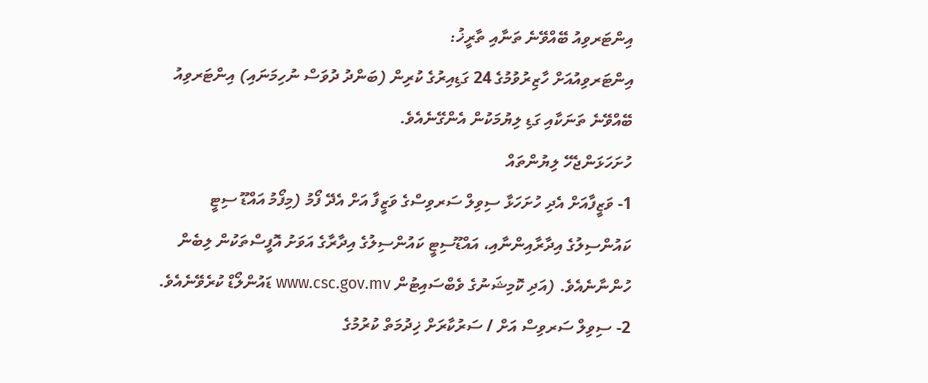އިންޓަރވިއު ބޭއްވޭނެ ތަނާއި ތާރީޚު:
އިންޓަރވިއުއަށް ހާޒިރުވުމުގެ 24 ގަޑިއިރުގެ ކުރިން (ބަންދު ދުވަސް ނުހިމަނައި) އިންޓަރވިއު ބޭއްވޭނެ ތަނަކާއި ގަޑި ލިޔުމަކުން އެންގޭނެއެވެ.
ހުށަހަޅަންޖެހޭ ލިޔުންތައް
1- ވަޒީފާއަށް އެދި ހުށަހަޅާ ސިވިލް ސަރވިސްގެ ވަޒީފާ އަށް އެދޭ ފޯމު (މިފޯމު އައްޑޫ ސިޓީ ކައުންސިލުގެ އިދާރާއިންނާއި، އައްޑޫސިޓީ ކައުންސިލުގެ އިދާރާގެ އަވަށު އޮފީސްތަކުން ލިބެން ހުންނާނެއެވެ. (އަދި ކޮމިޝަނުގެ ވެބްސައިޓުން www.csc.gov.mv ޑައުންލޯޑް ކުރެވޭނެއެވެ.
2- ސިވިލް ސަރވިސް އަށް / ސަރުކާރަށް ޚިދުމަތް ކުރުމުގެ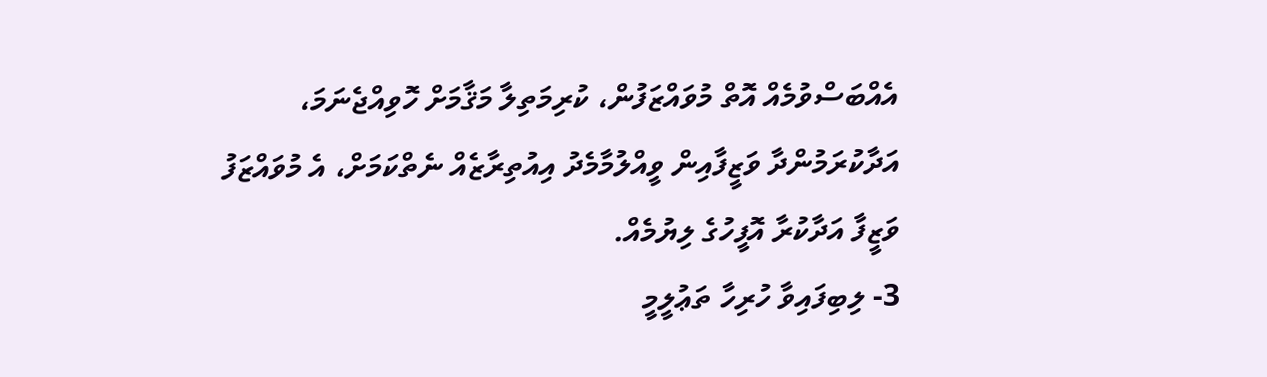އެއްބަސްވުމެއް އޮތް މުވައްޒަފުން، ކުރިމަތިލާ މަޤާމަށް ހޮވިއްޖެނަމަ، އަދާކުރަމުންދާ ވަޒީފާއިން ވީއްލުމާމެދު އިއުތިރާޒެއް ނެތްކަމަށް، އެ މުވައްޒަފު ވަޒީފާ އަދާކުރާ އޮފީހުގެ ލިޔުމެއް.
3- ލިބިފައިވާ ހުރިހާ ތަޢުލީމީ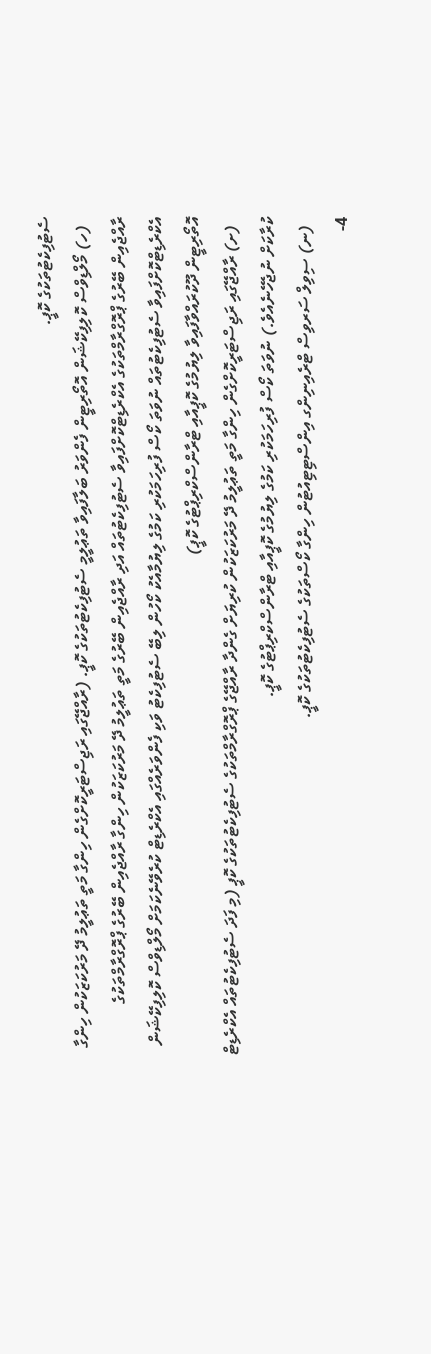ސެޓުފިކެޓުތަކުގެ ކޮޕީ.
  (ހ) މޯލްޑިވްސް ކޮލިފިކޭޝަން އޮތޯރިޓީން ފެންވަރު ބަލާފައިވާ ތަޢުލީމީ ސެޓުފިކެޓުތަކުގެ ކޮޕީ. (ރާއްޖޭގައި ރަޖިސްޓަރީކޮށްގެން ހިންގާ މަތީ ތަޢުލީމު ދޭ މަރުކަޒަކުން ހިންގާ ރާއްޖެއިން ބޭރުގެ ޕްރޮގްރާމްތަކުގެ އެކްރެޑިޓްކޮށްފައިވާ ސެޓުފިކެޓުތައް އަދި ރާއްޖެއިން ބޭރުގެ މަތީ ތަޢުލީމު ދޭ މަރުކަޒަކުން ހިންގާ ރާއްޖެއިން ބޭރުގެ ޕްރޮގްރާމްތަކުގެ އެކްރެޑިޓްކޮށްފައިވާ ސެޓުފިކެޓުތައް ނުވަތަ ކޯސް ފުރިހަމަކުރި ކަމުގެ ލިޔުމާއެކު ކޯހުން ލިބޭ ސެޓުފިކެޓު ވަކި ފެންވަރެއްގައި އެކްރެޑިޓް ކުރެވޭނެކަމަށް މޯލްޑިވްސް ކޮލިފިކޭޝަން އޮތޯރިޓީން ދޫކުރައްވާފައިވާ ލިޔުމުގެ ކޮޕީއާއި ޓްރާންސްކްރިޕްޓުގެ ކޮޕީ)
  (ށ) ރާއްޖޭގައި ރަޖިސްޓަރީކޮށްގެން ހިންގާ މަތީ ތަޢުލީމު ދޭ މަރުކަޒަކުން ކުރިޔަށް ގެންދާ ރާއްޖޭގެ ޕްރޮގްރާމްތަކުގެ ސެޓުފިކެޓުތަކުގެ ކޮޕީ (މި ފަދަ ސެޓުފިކެޓުތައް އެކްރެޑިޓް ކުރާކަށް ނުޖެހޭނެއެވެ.) ނުވަތަ ކޯސް ފުރިހަމަކުރި ކަމުގެ ލިޔުމުގެ ކޮޕީއާއި ޓްރާންސްކްރިޕްޓުގެ ކޮޕީ.
  (ނ) ސިވިލް ސަރވިސް ޓްރެއިނިންގ އިންސްޓިޓިއުޓުން ހިންގާ ކޯސްތަކުގެ ސެޓުފިކެޓުތަކުގެ ކޮޕީ.
4-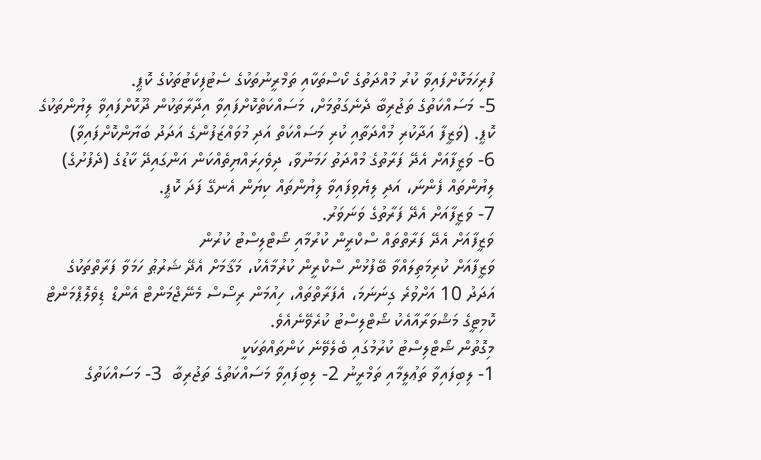ފުރިހަމަކޮށްފައިވާ ކުރު މުއްދަތުގެ ކޯސްތަކާއި ތަމްރީނުތަކުގެ ސެޓުފިކެޓުތަކުގެ ކޮޕީ.
5- މަސައްކަތުގެ ތަޖުރިބާ ދެނެގަތުމަށް، މަސައްކަތްކޮށްފައިވާ އިދާރާތަކުން ދޫކޮށްފައިވާ ލިޔުންތަކުގެ ކޮޕީ. (ވަޒީފާ އަދާކުރި މުއްދަތާއި ކުރި މަސައްކަތް އަދި މުވައްޒަފުންގެ އަދަދު ބަޔާންކޮށްފައިވާ)
6- ވަޒީފާއަށް އެދޭ ފަރާތުގެ މުއްދަތު ހަމަނުވާ، ދިވެހިރައްޔިތެއްކަން އަންގައިދޭ ކާޑުގެ (ދެފުށުގެ) ލިޔުންތައް ފެންނަ، އަދި ލިޔެވިފައިވާ ލިޔުންތައް ކިޔަން އެނގޭ ފަދަ ކޮޕީ.
7- ވަޒީފާއަށް އެދޭ ފަރާތުގެ ވަނަވަރު.
ވަޒީފާއަށް އެދޭ ފަރާތްތައް ސްކްރީން ކުރުމާއި ޝޯޓްލިސްޓު ކުރުން
ވަޒީފާއަށް ކުރިމަތިލައްވާ ބޭފުޅުން ސްކްރީން ކުރުމާއެކު، މަޤާމަށް އެދޭ ޝަރުޠު ހަމަވާ ފަރާތްތަކުގެ އަދަދު 10 އަށްވުރެ ގިނަނަމަ، އެފަރާތްތައް، ހިއުމަން ރިސޯސް މެނޭޖްމަންޓް އެންޑް ޑިވެލޮޕްމަންޓް ކޮމިޓީގެ މަޝްވަރާއާއެކު ޝޯޓްލިސްޓު ކުރެވޭނެއެވެ.
މިގޮތުން ޝޯޓްލިސްޓު ކުރުމުގައި ބެލެވޭނެ ކަންތައްތަކަކީ
1- ލިބިފައިވާ ތަޢުލީމާއި ތަމްރީނު 2- ލިބިފައިވާ މަސައްކަތުގެ ތަޖުރިބާ  3- މަސައްކަތުގެ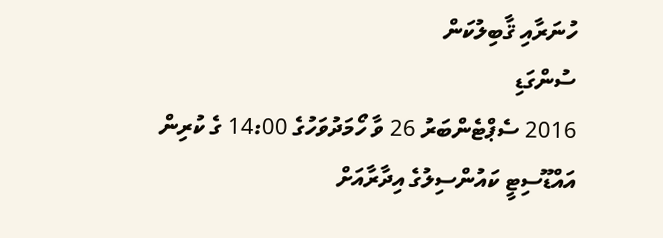ހުނަރާއި ޤާބިލުކަން
ސުންގަޑި
2016 ސެޕްޓެންބަރު 26 ވާ ހޯމަދުވަހުގެ 14:00 ގެ ކުރިން އައްޑޫސިޓީ ކައުންސިލުގެ އިދާރާއަށް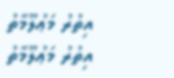އިތުރު މަޢުލޫމާތު
އިތުރު މަޢުލޫމާތު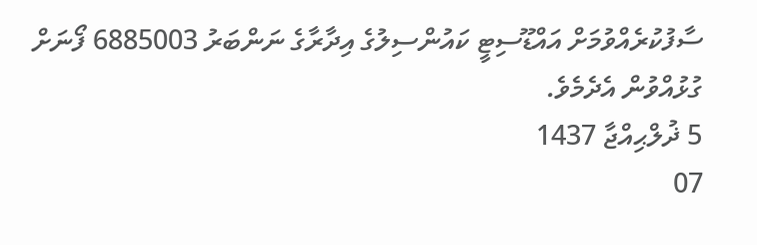ސާފުކުރެއްވުމަށް އައްޑޫސިޓީ ކައުންސިލުގެ އިދާރާގެ ނަންބަރު 6885003 ފޯނަށް ގުޅުއްވުން އެދެމެވެ.
5 ޛުލްޙިއްޖާ 1437
07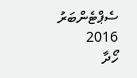ސެޕްޓެންބަރު 2016
ހޯދާ